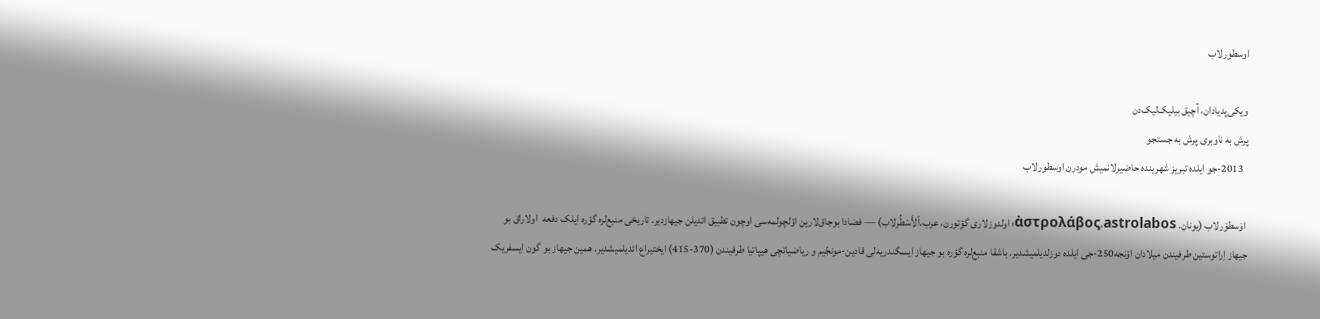اوسطورلاب

ویکی‌پدیادان، آچیق بیلیک‌لیک‌دن
پرش به ناوبری پرش به جستجو
  2013-جو ايلده تبريز شهرينده حاضيرلانميش مودرن اوسطورلاب

 اۆسطۆرلاب (یونان. ἀστρολάβος،astrolabos؛ اولدوزلاری گؤتورن، عرب.ٱلأَسْطُرلاب) — فضادا بوجاق‌لارین اؤلچولمه‌سی اوچون تطبیق ائدیلن جیهازدیر. تاریخی منبع‌لره گؤره ایلک دفعه  اولاراق بو جیهاز اِراتوستین طرفیندن میلادان اؤنجه250-جی ایلده دوزلدیلمیشدیر. باشقا منبع‌لره گؤره بو جیهاز ایسگندریه‌لی قادین-مونجّیم و ریاضیاتچی هیپاتیا طرفیندن (370-415) ایختیراع ائدیلمیشدیر. همین جیهاز بو گون ایسفریک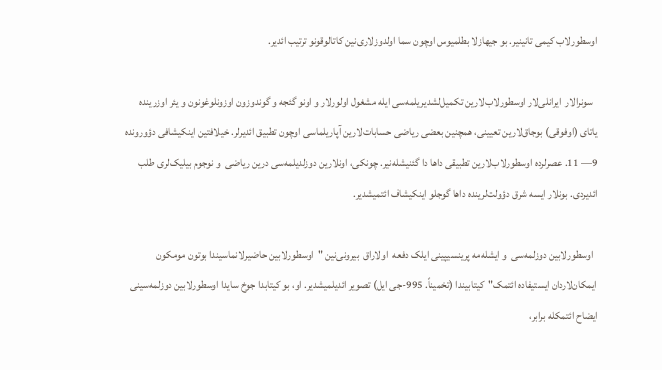اوسطورلاب کیمی تانینیر. بو جیهازلا بطلمیوس اوچون سما اولدوزلاری‌نین کاتالوقونو ترتیب ائدیر.

  سونرالار  ایرانلی‌لار اوسطورلاب‌لارین تکمیل‌لشدیریلمه‌سی ایله مشغول اولورلار و اونو گئجه و گوندوزون اوزونلوغونون و یئر اوزرینده یاتای (اوفوقی) بوجاق‌لارین تعیینی، همچنین بعضی ریاضی حسابات‌لارین آپاریلماسی اوچون تطبیق ائدیرلر. خیلافتین اینکیشافی دؤورونده 9— 11. عصرلرده اوسطورلاب‌‌لارین تطبیقی داها دا گئنیشله‌نیر. چونکی، اونلارین دوزلدیلمه‌سی درین ریاضی  و نوجوم بیلیک‌لری طلب ائدیردی. بونلار ایسه شرق دؤولت‌لرینده داها گوجلو اینکیشاف ائتمیشدیر.

  اوسطورلابین دوزلمه‌سی  و ایشله‌مه پرینسیپینی ایلک دفعه  اولاراق  بیرونی‌نین "اوسطورلابین‌ حاضیرلانماسیندا بوتون مومکون ایمکان‌لاردان ایستیفاده ائتمک‌"  کیتابیندا (تخمیناً. 995-جی ایل) تصویر ائدیلمیشدیر. او، بو کیتابدا جوخ سایدا اوسطورلابین دوزلمه‌سینی  ایضاح ائتمکله برابر،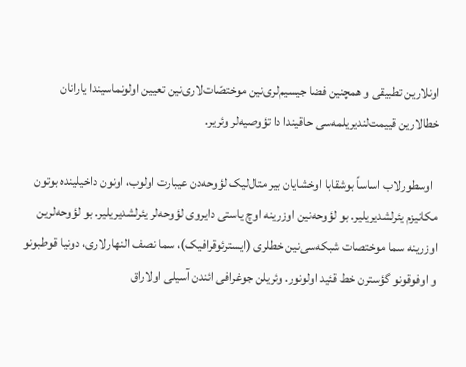اونلارین تطبیقی و همچنین فضا جیسیم‌لری‌نین موختصّات‌لاری‌نین تعیین اولونماسیندا یارانان خطالارین قییمت‌لندیریلمه‌سی حاقیندا دا تؤوصیه‌لر وئریر.

  اوسطورلاب اساساً بوشقابا اوخشایان بیر متال‌لیک لؤوحه‌دن عیبارت اولوب، اونون داخیلینده بوتون مکانیزم یئرلشدیریلیر. بو لؤوحه‌نین اوزرینه اوچ یاستی دایروی لؤوحه‌لر یئرلشدیریلیر. بو لؤوحه‌لرین اوزرینه سما موختصات شبکه‌سی‌نین خطلری (ایسترئوقرافیک)، سما نصف النهارلاری، دونیا قوطبونو و اوفوقونو گؤسترن خط قئید اولونور. وئریلن جوغرافی ائندن آسیلی اولاراق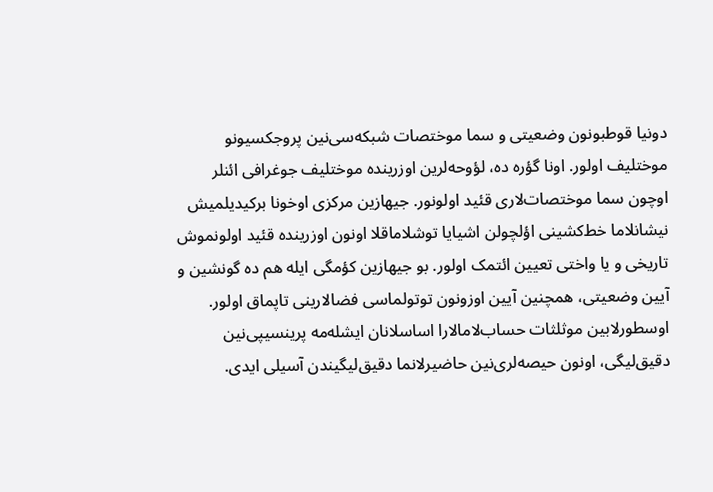دونیا قوطبونون وضعیتی و سما موختصات شبکه‌سی‌نین پروجکسیونو موختلیف اولور. اونا گؤره ده، لؤوحه‌لرین اوزرینده موختلیف جوغرافی ائنلر اوچون سما موختصات‌لاری قئید اولونور. جیهازین مرکزی اوخونا برکیدیلمیش نیشانلاما خط‌کشینی اؤلچولن اشیایا توشلاماقلا اونون اوزرینده قئید اولونموش تاریخی و یا واختی تعیین ائتمک اولور. بو جیهازین کؤمگی ایله هم ده گونشین و آیین وضعیتی، همچنین آیین اوزونون توتولماسی فضالارینی تاپماق اولور. اوسطورلابین موثلثات حساب‌لامالارا اساسلانان ایشله‌مه پرینسیپی‌نین دقیق‌لیگی، اونون حیصه‌لری‌نین حاضیرلانما دقیق‌لیگیندن آسیلی ایدی.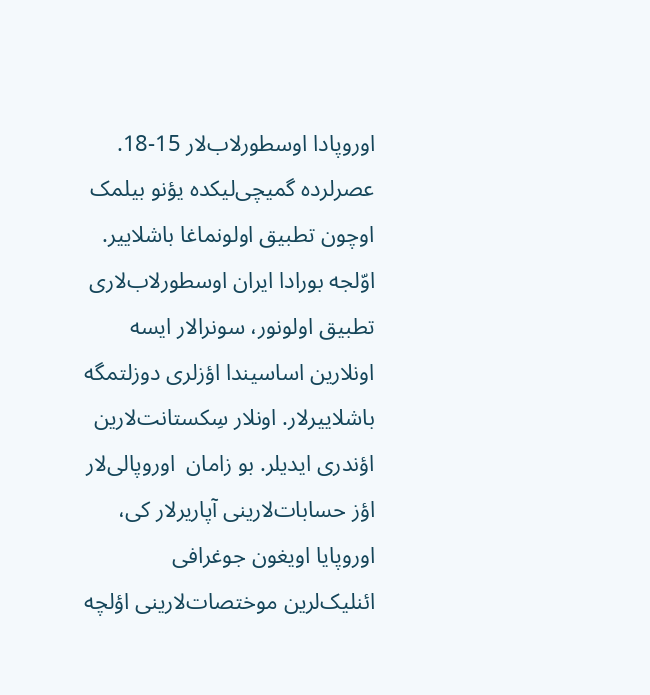اوروپادا اوسطورلاب‌لار 15-18. عصرلرده گمیچی‌لیکده یؤنو بیلمک اوچون تطبیق اولونماغا باشلاییر. اوّلجه بورادا ایران اوسطورلاب‌لاری تطبیق اولونور، سونرالار ایسه اونلارین اساسیندا اؤزلری دوزلتمگه باشلاییرلار. اونلار سِکستانت‌لارین اؤندری ایدیلر. بو زامان  اوروپالی‌لار اؤز حسابات‌لارینی آپاریرلار کی، اوروپایا اویغون جوغرافی ائنلیک‌لرین موختصات‌لارینی اؤلچه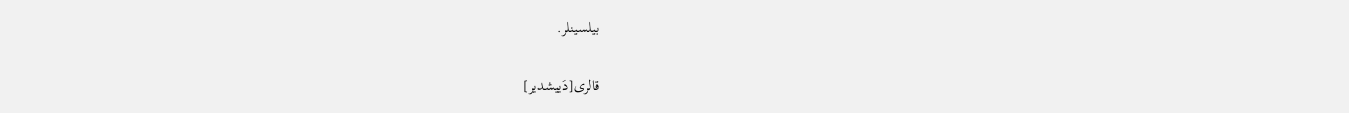بیلسینلر.

قالری[دَییشدیر]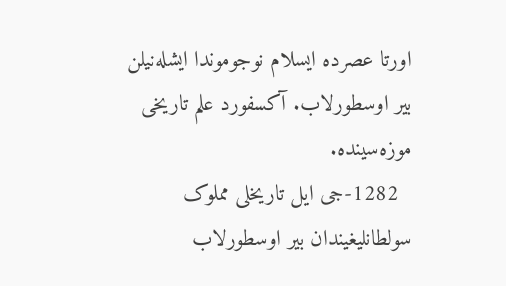اورتا عصرده ایسلام نوجوموندا ایشله‌نیلن بیر اوسطورلاب. آکسفورد علم تاریخی موزه‌سینده.
  1282-جی ايل تاريخلی مملوک سولطانليغیندان بير اوسطورلاب